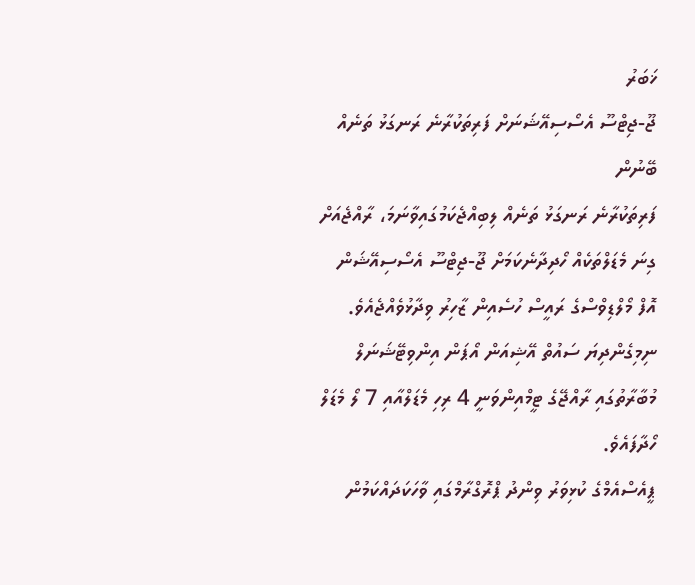ޚަބަރު
ޖޫ-ޖިޓްސޫ އެސޯސިއޭޝަނަށް ފަރިތަކުރާނެ ރަނގަޅު ތަނެއް ބޭނުން
ފަރިތަކުރާނެ ރަނގަޅު ތަނެއް ލިބިއްޖެކަމުގައިވާނަމަ، ރާއްޖެއަށް ގިނަ މެޑަލްތަކެއް ހޯދިދާނެކަމަށް ޖޫ-ޖިޓްސޫ އެސޯސިއޭޝަން އޮފް މޯލްޑިވްސްގެ ރައީސް ހުސެއިން ޒާހިރު ވިދާޅުވެއްޖެއެވެ.
ނިމިގެންދިޔަ ސައުތް އޭޝިއަން އޯޕަން އިންވިޓޭޝަނަލް މުބާރާތުގައި ރާއްޖޭގެ ޓީމްއިންވަނީ 4 ރިހި މެޑަލްއާއި 7 ލޯ މެޑަލް ހޯދާފައެވެ.
ޕީއެސްއެމްގެ ކުޅިވަރު ވިންދު ޕްރޮގްރާމްގައި ވާހަކަދައްކަމުން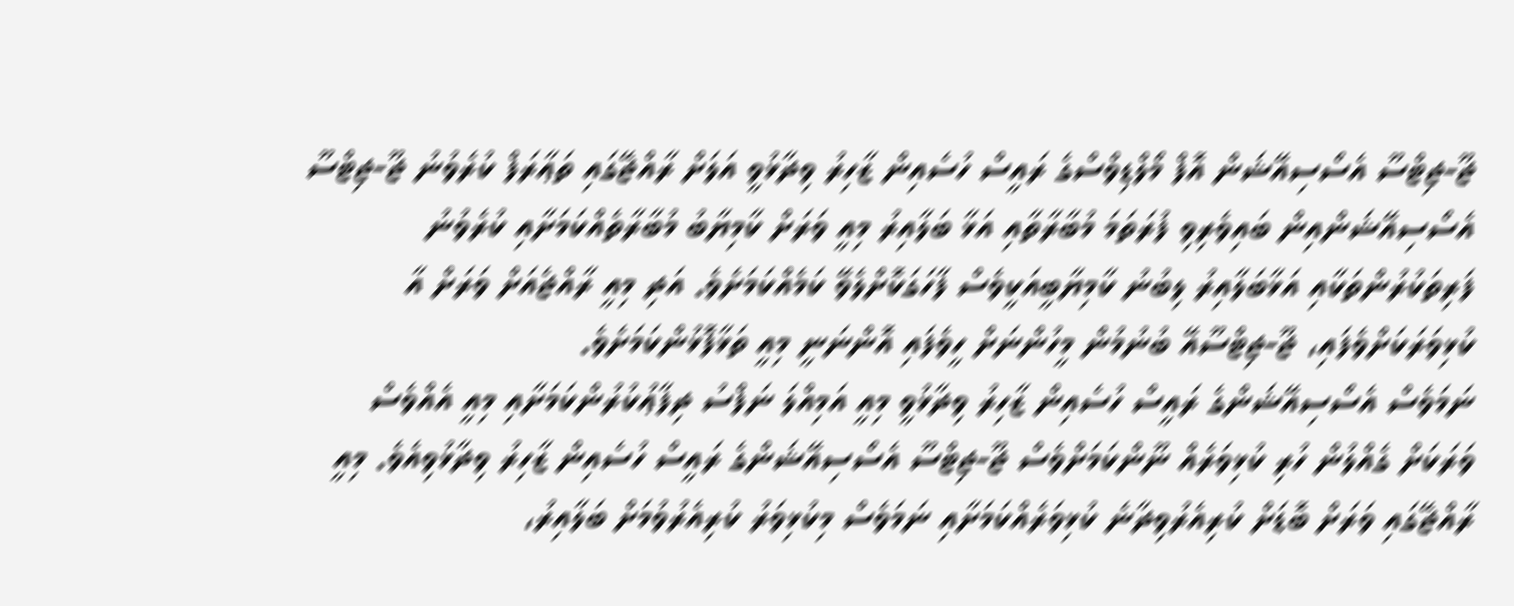ޖޫ-ޖިޓްސޫ އެސޯސިއޭޝަން އޮފް މޯލްޑިވްސްގެ ރައީސް ހުސެއިން ޒާހިރު ވިދާޅުވީ އަލަށް ރާއްޖޭގައި ތަޢާރަފް ކުރެވުނު ޖޫ-ޖިޓްސޫ އެސޯސިއޭޝަންއިން ބައިވެރިވި ފުރަތަމަ މުބާރާތާއި އަޅާ ބަލާއިރު މިއީ ވަރަށް ކާމިޔާބު މުބާރާތެއްކަމަށާއި ކުރެވުނު ފަރިތަކުރުންތަކާއި އަޅާބަލާއިރު ލިބުނު ކާމިޔާބީއަކީވެސް ފާހަގަކޮށްލެވޭ ކަމެއްކަމަށެވެ. އަދި މިއީ ރާއްޖެއަށް ވަރަށް އާ ކުޅިވަރަކަށްވެފައި، ޖޫ-ޖިޓްސޫއޭ ބުނުމުން މީހުންނަށް ހީވެފައި އޮންނަނީ މިއީ ތަޅާފޮޅުންކަމަށެވެ.
ނަމަވެސް އެސޯސިއޭޝަންގެ ރައީސް ހުސެއިން ޒާހިރު ވިދާޅުވީ މިއީ އަމިއްލަ ނަފްސު ދިފާޢުކުރުންކަމަށާއި މިއީ އެއްވެސް ވަރަކަށް ގެއްލުން ހުރި ކުޅިވަރެއް ނޫންކަމަށްވެސް ޖޫ-ޖިޓްސޫ އެސޯސިއޭޝަންގެ ރައީސް ހުސެއިން ޒާހިރު ވިދާޅުވިއެވެ. މިއީ ރާއްޖޭގައި ވަރަށް ބޮޑަށް ކުރިއެރުވިދާނެ ކުޅިވަރެއްކަމަށާއި ނަމަވެސް މިކުޅިވަރު ކުރިއެރުވުމަށް ބަލާއިރު،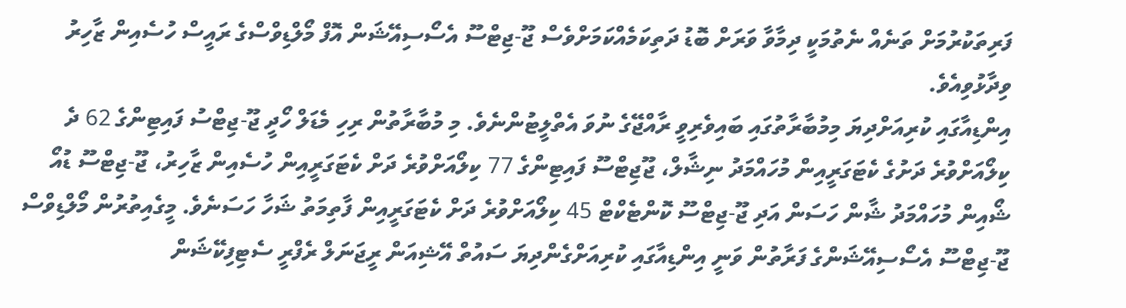ފަރިތަކުރުމަށް ތަނެއް ނެތުމަކީ ދިމާވާ ވަރަށް ބޮޑު ދަތިކަމެއްކަމަށްވެސް ޖޫ-ޖިޓްސޫ އެސޯސިއޭޝަން އޮފް މޯލްޑިވްސްގެ ރައީސް ހުސެއިން ޒާހިރު ވިދާޅުވިއެވެ.
އިންޑިއާގައި ކުރިއަށްދިޔަ މިމުބާރާތުގައި ބައިވެރިވީ ރާއްޖޭގެ ނުވަ އެތްލީޓުންނެވެ. މި މުބާރާތުން ރިހި މެޑަލް ހޯދީ ޖޫ-ޖިޓްސު ފައިޓިންގެ 62 ދެ ކިލޯއަށްވުރެ ދަށުގެ ކެޓަގަރީއިން މުހައްމަދު ނިޝާލް، ޖޫޖިޓްސޫ ފައިޓިންގެ 77 ކިލޯއަށްވުރެ ދަށް ކެޓަގަރީއިން ހުސެއިން ޒާހިރު، ޖޫ-ޖިޓްސޫ ޑުއޯ ޝޯއިން މުހައްމަދު ޝާން ހަސަން އަދި ޖޫ-ޖިޓްސޫ ކޮންޓެކްޓް 45 ކިލޯއަށްވުރެ ދަށް ކެޓަގަރީއިން ފާތިމަތު ޝަހާ ހަސަނެވެ. މީގެއިތުރުން މޯލްޑިވްސް ޖޫ-ޖިޓްސޫ އެސޯސިއޭޝަންގެ ފަރާތުން ވަނީ އިންޑިއާގައި ކުރިއަށްގެންދިޔަ ސައުތް އޭޝިއަން ރީޖަނަލް ރެފްރީ ސެޓިފިކޭޝަން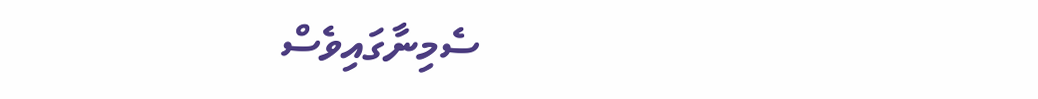ސެމިނާގައިވެސް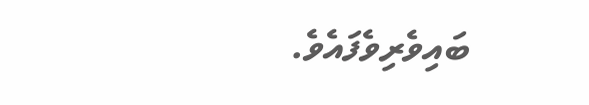ބައިވެރިވެފައެވެ.